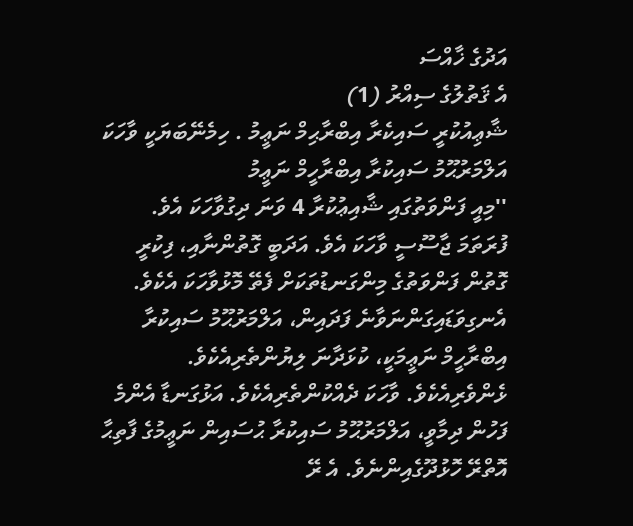އަދުގެ ޚާއްސަ
އެ ޤަތުލުގެ ސިއްރު (1)
ޝާޢިއުކުރީ ސައިކެރާ އިބްރާޙިމް ނަޢީމު . ހިމެނޭބަޔަކީ ވާހަކަ
އަލްމަރުޙޫމު ސައިކުރާ އިބްރާހީމް ނަޢީމު
''މިއީ ފަންވަތުގައި ޝާއިޢުކުރާ 4 ވަނަ ދިގުވާހަކަ އެވެ. ފުރަތަމަ ޖާސޫސީ ވާހަކަ އެވެ. އަދަބީ ގޮތުންނާއި، ފިކުރީ ގޮތުން ފަންވަތުގެ މިންގަނޑުތަކަށް ފެތޭ މޮޅުވާހަކަ އެކެވެ. އެނގިވަޑައިގަންނަވާނެ ފަދައިން، އަލްމަރުޙޫމު ސައިކުރާ އިބްރާހީމް ނަޢީމަކީ، ކުޅަދާނަ ލިޔުންތެރިއެކެވެ. ޅެންވެރިއެކެވެ. ވާހަކަ ދެއްކުންތެރިއެކެވެ. އަޅުގަނޑާ އެންމެ ފަހުން ދިމާވީ، އަލްމަރުޙޫމު ސައިކުރާ ޙުސައިން ނަޢީމުގެ ފާތިޙާ އޮތްރޭ ހޮޅުދޫގެއިންނެވެ. އެ ރޭ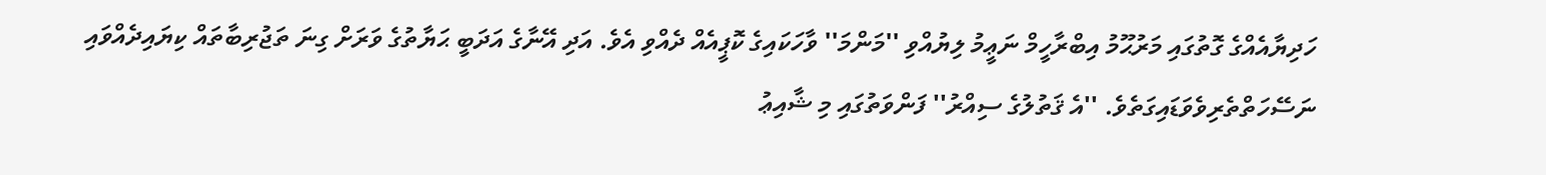ހަދިޔާއެއްގެ ގޮތުގައި މަރުޙޫމު އިބްރާހީމް ނަޢީމު ލިޔުއްވި ''މަންމަ'' ވާހަކައިގެ ކޮޕީއެއް ދެއްވި އެވެ. އަދި އޭނާގެ އަދަބީ ޙަޔާތުގެ ވަރަށް ގިނަ ތަޖުރިބާތައް ކިޔައިދެއްވައި ނަސޭހަތްތެރިވެވަޑައިގަތެވެ. ''އެ ޤަތުލުގެ ސިއްރު'' ފަންވަތުގައި މި ޝާއިޢު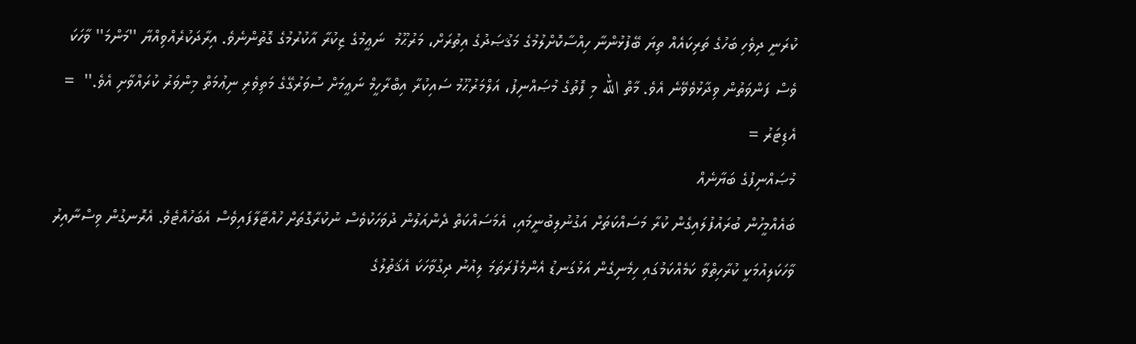ކުރަނީ ދިވެހި ބަހުގެ ތަރިކައެއް ތިޔަ ބޭފުޅުންނާ ހިއްސާކޮށްލުމުގެ މަޤުޞަދުގެ އިތުރަށް، މަރުޙޫމު  ނަޢީމުގެ ޒިކުރާ އާކުރުމުގެ ގޮތުންނެވެ. އިރާދަކުރެއްވިއްޔާ ''މަންމަ'' ވާހަކަ ވެސް ފަންވަތުން ވިދާޅުވެވޭނެ އެވެ. މާތް الله މި ފޮތުގެ މުޞައްނިފު، އަލްމަރުޙޫމު ސައިކުރާ އިބްރާހީމް ނަޢީމަށް ސުވަރުގޭގެ މަތިވެރި ނިޢުމަތް މިންވަރު ކުރައްވާށި އެވެ.''  = އެޑިޓަރު =
މުޞައްނިފުގެ ބަޔާނެއް
ބައެއްމީހުން ބުރައުފުލައިގެން ކުރާ މަސައްކަތަށް އަގުނުލިބުނީމައި، އެމަސައްކަތް ދެންއަލުން ދުވަހަކުވެސް ނުކުރާގޮތަށް ހުއްޓާލާފައިވެސް އެބަހުއްޓެވެ. އެރޮނގުން ވިސްނާއިރު ވާހަކަލިއުމަކީ ކުރާހިތްވާ ކަމެއްކަމުގައި ހިމެނިގެން އަޅުގަނޑު އެންމެފުރަތަމަ ލިއުނު ދިގުވާހަކަ އެޤަތުލުގެ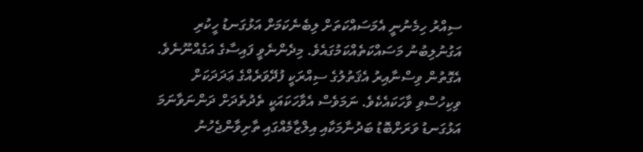ސިއްރު ހިމެނުނީ އެމަސައްކަތަށް ލިބެނެކަމަށް އަޅުގަނޑު ހީކުރި އަގުނުލިބުނު މަސައްކަތެއްކަމުގައެވެ. މިދެންނެވީ ފައިސާގެ އަގެއްނޫނެވެ. އެގޮތުން ވިސްނާއިރު އެޤަތުލުގެ ސިއްރަކީ ފުދޭވަރެއްގެ ޢަދަދަކަށް ވިކިހުސްވި ވާހަކައެކެވެ. ނަމަވެސް އެވާހަކައަކީ ތެދުތެދަށް ދަންނަވާނަމަ އަޅުގަނޑު ވަރަށްބޮޑު ބަދުނާމަކާއި އިލްޒާމެއްގައި ތާށިވާންޖެހުނު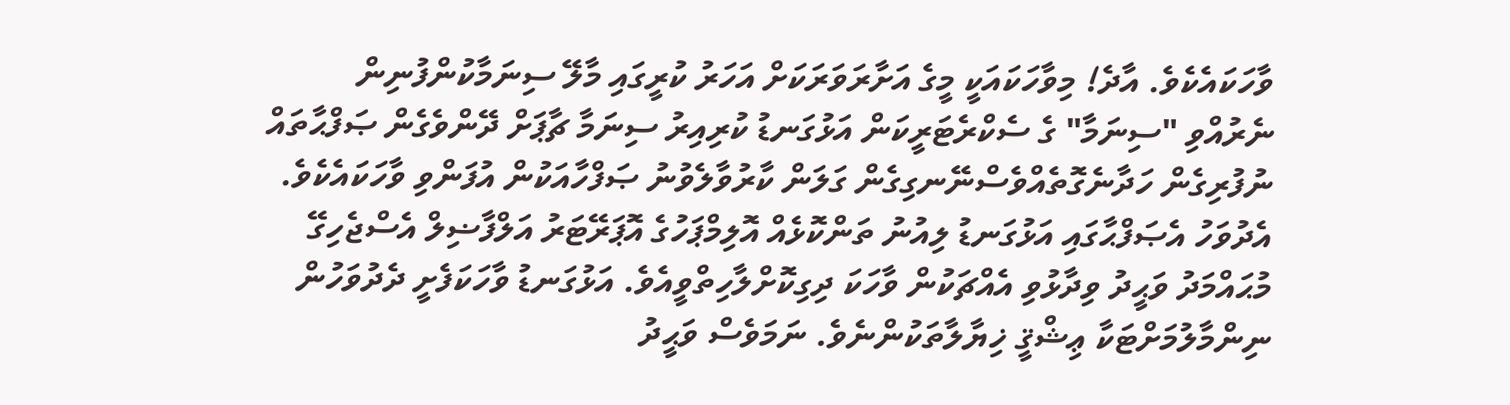ވާހަކައެކެވެ. އާދެ! މިވާހަކައަކީ މީގެ އަށާރަވަރަކަށް އަހަރު ކުރީގައި މާލޭ ސިނަމާކުންފުނިން ނެރުއްވި "ސިނަމާ" ގެ ސެކްރެޓަރީކަން އަޅުގަނޑު ކުރިއިރު ސިނަމާ ޗާޕަށް ދޭންވެގެން ޞަފްޙާތައް ނުފުރިގެން ހަދާނެގޮތެއްވެސްނޭނގިގެން ގަލަން ކާރުވާލެވުނު ޞަފްހާއަކުން އުފަންވި ވާހަކައެކެވެ. އެދުވަހު އެޞަފްޙާގައި އަޅުގަނޑު ލިއުނު ތަންކޮޅެއް އޮލިމްޕަހުގެ އޮޕަރޭޓަރު އަލްފާޟިލް އެސްޖެހިގޭ މުޙައްމަދު ވަޙީދު ވިދާޅުވި އެއްޗަކުން ވާހަކަ ދިގިކޮށްލާހިތްވީއެވެ. އަޅުގަނޑު ވާހަކަފެށީ ދެދުވަހުން ނިންމާލުމަށްޓަކާ ޢިޝްޤީ ޚިޔާލާތަކުންނެވެ. ނަމަވެސް ވަޙީދު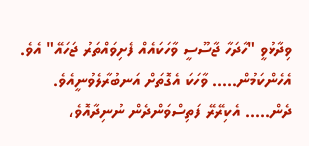ވިދާޅުވީ "ހާދަހާ ޖާސޫސީ ވާހަކައެއް ފެށިވައްތަރު ޖަހައޭ" އެވެ. އެހެންކަމުން..... ވާހަކަ އެގޮތަށް އަނބުރާލެވުނީއެވެ. ދެން..... އެކިރޭރޭ ފަތިސްވަންދެން ނުނިދާއޮވެ،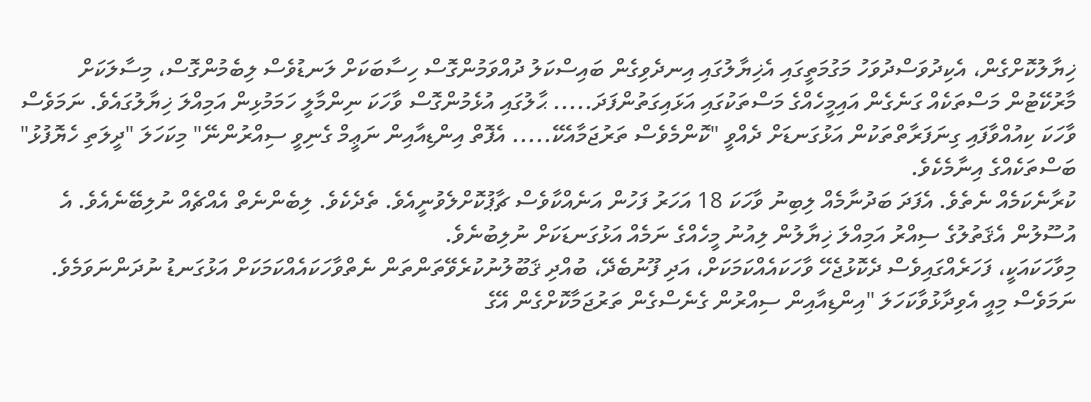ޚިޔާލުކޮށްގެން، އެކިދުވަސްދުވަހު މަގުމަތީގައި އެޚިޔާލުގައި އިނދެވިގެން ބައިސްކަލު ދުއްވަމުންގޮސް ހިސާބަކަށް ލަނޑުވެސް ލިބެމުންގޮސް، މިސާލަކަށް މާރުކޭޓުން މަސްތަކެއް ގަނެގެން އައިމީހެއްގެ މަސްތަކުގައި އަޅައިގަތުންފަދަ..... ޙާލުގައި އުޅެމުންގޮސް ވާހަކަ ނިންމާލީ ހަމަމުޅިން އަމިއްލަ ޚިޔާލުގައެވެ. ނަމަވެސް ވާހަކަ ކިއުއްވާފައި ގިނަފަރާތްތަކުން އަޅުގަނޑަށް ދެއްވީ "ކޮންމެވެސް ތަރުޖަމާއެކޭ..... އެފޮތް އިންޑިއާއިން ނަޢީމް ގެނިވީ ސިއްރުންނޭ" މިކަހަލަ "ދީލަތި ހެޔޮފުޅު" ބަސްތަކެއްގެ އިނާމެކެވެ.
ކުރާނެކަމެއް ނެތެވެ. އެފަދަ ބަދުނާމެއް ލިބިނު ވާހަކަ 18 އަހަރު ފަހުން އަނެއްކާވެސް ޗާޕުކޮށްލެވުނީއެވެ. ތެދެކެވެ. ލިބެންނެތް އެއްޗެއް ނުލިބޭނެއެވެ. އެ އުސޫލުން އެޤަތުލުގެ ސިއްރު އަމިއްލަ ޚިޔާލުން ލިއުނު މީހެއްގެ ނަމެއް އަޅުގަނޑަކަށް ނުލިބުނެވެ.
މިވާހަކައަކީ، ފަހަރެއްގައިވެސް ދެކޮޅުޖެހޭ ވާހަކައެއްކަމަކަށް، އަދި ފޫނުބެދޭ، ބުއްދި ޤަބޫލުނުކުރެވޭތަންތަން ނެތްވާހަކައެއްކަމަކަށް އަޅުގަނޑު ނުދަންނަވަމެވެ. ނަމަވެސް މިއީ އެވިދާޅުވާކަހަލަ "އިންޑިއާއިން ސިއްރުން ގެނެސްގެން ތަރުޖަމާކޮށްގެން އޭގެ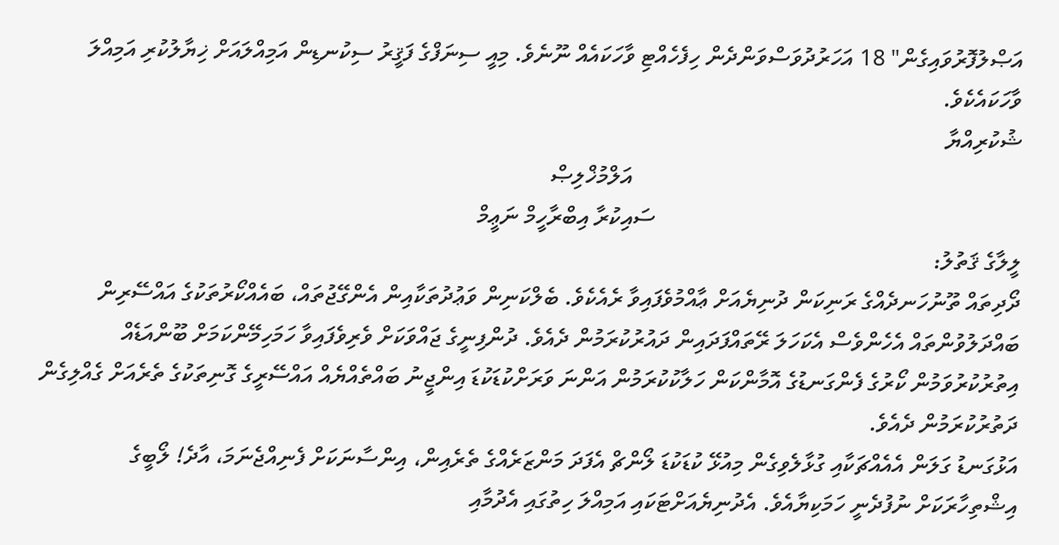އަޞްލުފޮރުވައިގެން" 18 އަހަރުދުވަސްވަންދެން ހިފެހެއްޓި ވާހަކައެއް ނޫނެވެ. މިއީ ސިނަފްގެ ފަޤީރު ސިކުނޑިން އަމިއްލައަށް ޚިޔާލުކުރި އަމިއްލަ ވާހަކައެކެވެ.
ޝުކުރިއްޔާ
                                                                    އަލްމުޚްލިޞް
                                                                ސައިކުރާ އިބްރާހީމް ނަޢީމް
ލީލާގެ ޤަތުލު:
ދޯދިތައް ތޫނުހަނދެއްގެ ރަނިކަން ދުނިޔެއަށް ޢާއްމުވެފައިވާ ރެއެކެވެ. ބެލްކަނިން ވަޢުދުތަކާއިން އެންގޭޖުތައް، ބައެއްކޯރުތަކުގެ އައްސޭރިން ބައްދަލުވުންތައް އެހެންވެސް އެކަހަލަ ރޭތައްފަދައިން ދައުރުކުރަމުން ދެއެވެ. ދުންފިނީގެ ޖައްވަކަށް ވެރިވެފައިވާ ހަމަހިމޭންކަމަށް ބޫންއަޑެއް އިތުރުކުރުވަމުން ކޯރުގެ ފެންގަނޑުގެ އޮމާންކަން ހަލާކުކުރަމުން އަންނަ ވަރަށްކުޑަކުޑަ އިންޖީނު ބައްތެއްޔެއް އައްސޭރީގެ ގޮނިތަކުގެ ތެރެއަށް ގެއްލިގެން ދަތުރުކުރަމުން ދެއެވެ.
އަޅުގަނޑު ގަލަން އެއެއްޗަކާއި ގުޅާލެވިގެން މިއުޅޭ ކުޑަކުޑަ ލޯންޗް އެފަދަ މަންޒަރެއްގެ ތެރެއިން، އިންސާނަކަށް ފެނިއްޖެނަމަ، އާދެ! ލޯބީގެ އިޝްތިހާރަކަށް ނުފުދެނީ ހަމަކިޔާއެވެ. އެދުނިޔެއަށްޓަކައި އަމިއްލަ ހިތުގައި އެދުމާއި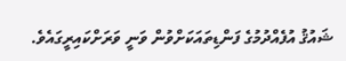ޝައުޤު އުފެއްދުމުގެ ފަންޑިތައަކަށްވުން ވަނީ ވަރަށްކައިރީގައެވެ.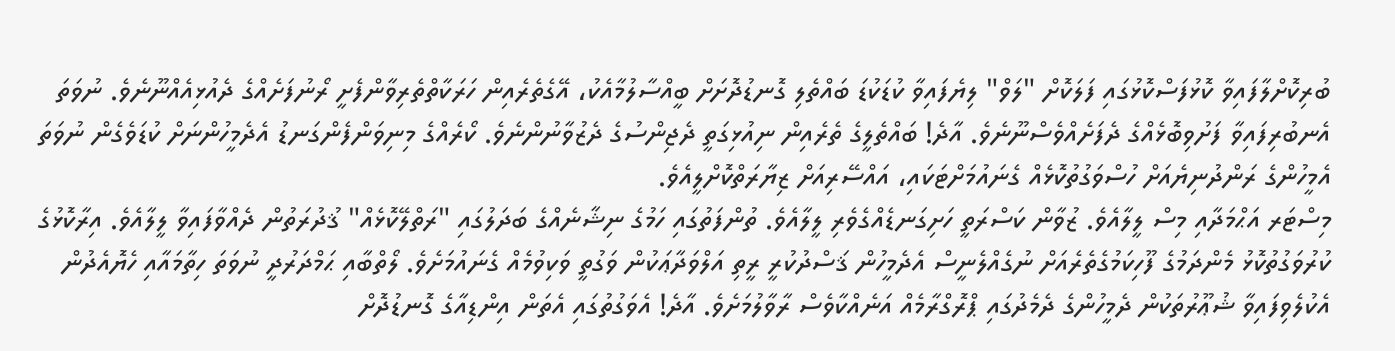ބުރިކޮށްލާފައިވާ ކޮޅުފަސްކޮޅުގައި ފަލަކޮށް "ލަވް" ލިޔެފައިވާ ކުޑަކުޑަ ބައްތެލި ގޮނޑުދޮށަށް ބީއްސާލުމާއެކު، އޭގެތެރެއިން ހަރަކާތްތެރިވާންފެށީ ރޯނުފަށެއްގެ ދެއުޅިއެއްނޫނެވެ. ނުވަތަ އެނބުރިފައިވާ ފަށުވިބޮޅެއްގެ ދެފަށެއްވެސްނޫނެވެ. އާދެ! ބައްތެލީގެ ތެރެއިން ނިއުޅިގަތީ ދެޖިންސުގެ ދެޒުވާނުންނެވެ. ކޯރެއްގެ މިނިވަންފެންގަނޑު އެދެމީހުންނަށް ކުޑަވެގެން ނުވަތަ އެމީހުންގެ ރަންދުނިޔެއަށް ހުސްވަގުތުކޮޅެއް ގެނައުމަށްޓަކައި، އައްސޭރިއަށް ޒިޔާރަތްކޮށްލީއެވެ.
މިސްޓަރ އަޙްމަދާއި މިސް ލީލާއެވެ. ޒުވާން ކަސްރަތީ ހަށިގަނޑެއްގެވެރި ލީލާއެވެ. ތުންފަތުގައި ހަމުގެ ނިޝާނެއްގެ ބަދަލުގައި "ރަތްލޭކޮޅެއް" ޤުދުރަތުން ދެއްވާފައިވާ ލީލާއެވެ. އިރާކޮޅުގެ ކުރުވަގުތުކޮޅު މެންދަމުގެ ފޫހިކަމުގެތެރެއަށް ނުގެއްލެނީސް އެދެމީހުން ޤަސްދުކުރީ ރީތި އަލްވަދާޢަކުން ވަގުތީ ވަކިވުމެއް ގެނައުމަށެވެ. ލޯތްބާއި ޙަމްދަރުދީ ނުވަތަ ހިތާމައާއި ހެޔޮއެދުން އެކުލެވިފައިވާ ޝުޢޫރުތަކުން ދެމީހުންގެ ދެމެދުގައި ޕްރޮގްރާމެއް އަނެއްކާވެސް ރާވާލުމަށެވެ. އާދެ! އެވަގުތުގައި އެތަން އިންޑިއާގެ ގޮނޑުދޮށް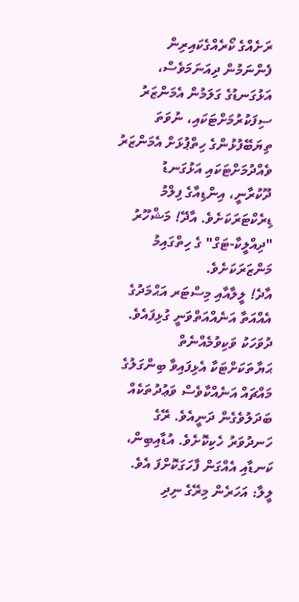ރަށެއްގެ ކޯރެއްގެކައިރިން ފެންނަމުން ދިއަނަމަވެސް، އަޅުގަނޑުގެ ގަލަމުން އެމަންޒަރު ސިފަކުރުމަށްޓަކައި، ނުވަތަ ތިޔަބޭފުޅުންގެ ހިތްޕުޅަށް އެމަންޒަރު ވެއްދުމަށްޓަކައި އަޅުގަނޑު ދޫކުރާނީ، އިންޑިއާގެ ފިލްމު ޑިރެކްޓަރަކަށެވެ. އާދޭ! މަޝްހޫރު "ދިއްލީކާ-ޓަގް" ގެ ހިތްގައިމު މަންޒަރަކަށެވެ.
އާދެ! ލީލާއާއި މިސްޓަރ އަޙްމަދުގެ އެއްއަތާ އަނެއްއަތްވަނީ ގުޅިފައެވެ. ދުވަހަކު ވަކިވުމެއްނެތް ޙަޔާތަކަށްޓަކާ އެޅިފައިވާ ބިންގަލުގެ މައްޗައް އަނެއްކާވެސް ވަޢުދުތަކެއް ބަދަލުވެގެން ދަނީއެވެ. ރޭގެ ހަނދުވަރު ހެކިކޮށެވެ. އުޑާއިބިން، ކަނޑާއި އެއްގަން ފާހަގަކޮށްފަ އެވެ.
ލީލާ: އަހަރެން މިރޭގެ ނިދި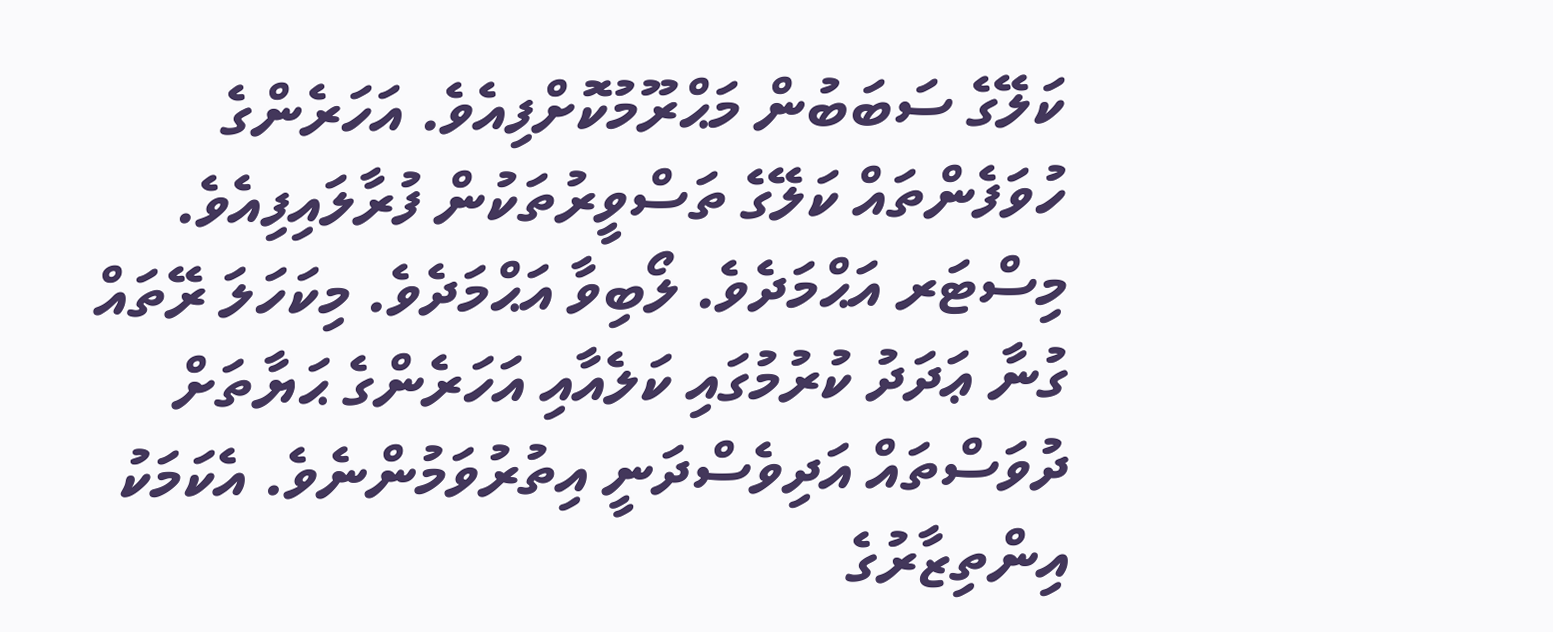ކަލޭގެ ސަބަބުން މަޙްރޫމުކޮށްފިއެވެ. އަހަރެންގެ ހުވަފެންތައް ކަލޭގެ ތަސްވީރުތަކުން ފުރާލައިފިއެވެ. މިސްޓަރ އަޙްމަދެވެ. ލޯބިވާ އަޙްމަދެވެ. މިކަހަލަ ރޭތައް ގުނާ ޢަދަދު ކުރުމުގައި ކަލެއާއި އަހަރެންގެ ޙަޔާތަށް ދުވަސްތައް އަދިވެސްދަނީ އިތުރުވަމުންނެވެ. އެކަމަކު އިންތިޒާރުގެ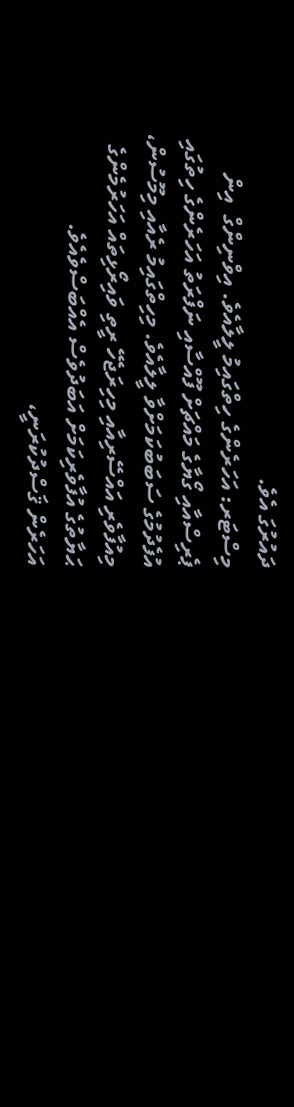ދައުރުގަ އެވެ.
މިސްޓަރ: އަހަރެންގެ ހިތްގައިމު ލީލާއެވެ. އިވްނިންގް  އިން ޕެރިސްއާއި ގޯޔާގެ މައްޗަށް ފޫއްސާއި ނަފްރަތު އަހަރެންގެ ހިތުގައި އުފެދުމުގެ ސަބަބުކަމަށްވާ ލީލާއެވެ. މިހިތްގައިމު ރެއާއި މިމޫސުން، މިއުފާވެރި އައްސޭރިއާއި މިހިރަޖެހޭ ރީތި ވައިރޯޅިތައް އަހަރުމެންގެ ޙަޔާތުގެ އުފާވެރިކަމަށް އަބަދުވެސް އެއްބަސްވެއެވެ.
އަހަރެން ޤަސްދުކުރަނީ،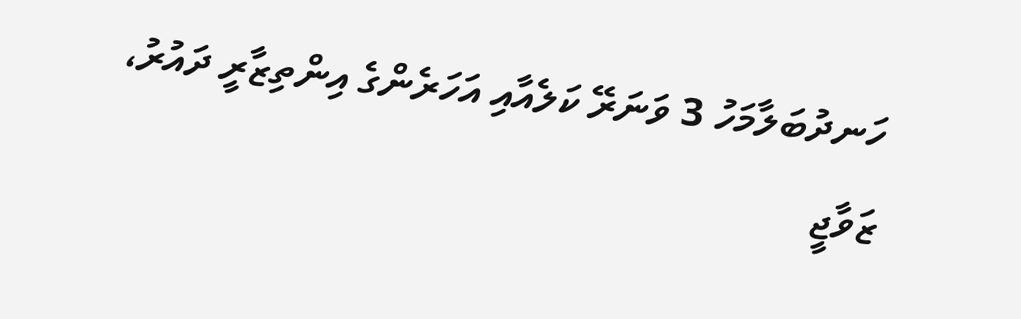ހަނދުބަލާމަހު 3 ވަނަރޭ ކަލެއާއި އަހަރެންގެ އިންތިޒާރީ ދައުރު، ޒަވާޖީ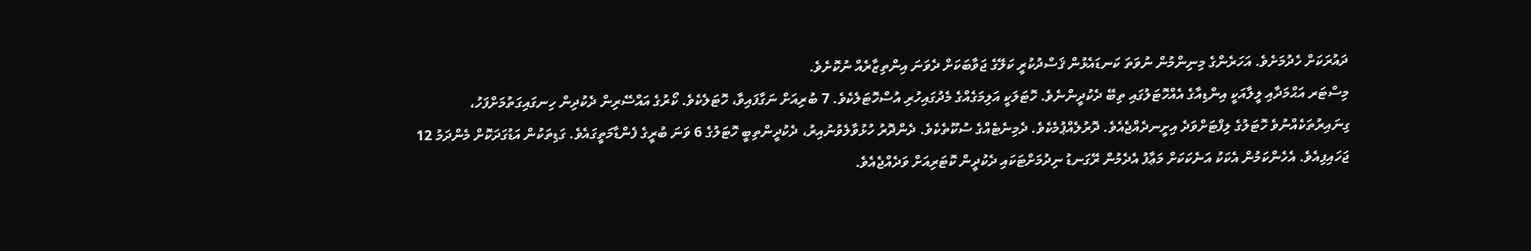ދައުރަކަށް ހެދުމަށެވެ. އަހަރެންގެ މިނިންމުން ނުވަތަ ކަނޑައެޅުން ޤަސްދުކުރީ ކަލޭގެ ޖަވާބަކަށް ދެވަނަ އިންތިޒާރެއް ނުކޮށެވެ.
މިސްޓަރ އަޙްމަދާއި ލީލާއަކީ އިންޑިއާގެ އެއްހޮޓަލުގައި ތިބޭ ދެކުދީންނެވެ. ހޮޓަލަކީ އަލިމަގެއްގެ މެދުގައިހުރި އުސްހޮޓަލެކެވެ. 7 ބުރިއަށް ނަގާފައިވާ، ހޮޓަލެކެވެ. ކޯރުގެ އައްސޭރިން ދެކުދިން ހިނގައިގަތުމަށްފަހު، ގިނައިރުތަކެއްނުވެ ހޮޓަލުގެ ލިފްޓަށްވަދެ އިށީނދެއްޖެއެވެ. ދޮރުލެއްޕުމެކެވެ. ދެމިނެޓެއްގެ ސުކޫތެކެވެ. ދެންދޮރު ހުޅުވާލެވުނުއިރު، ދެކުދީންތިބީ ހޮޓަލުގެ 6 ވަނަ ބުރީގެ ފެންޑާމަތީގައެވެ. ގަޑިތަކުން އަޑުގަދަކޮށް މެންދަމު 12 ޖަހައިފިއެވެ. އެހެންކަމުން އެކަކު އަނެކަކަށް މަޢާފު އެދެމުން ރޭގަނޑު ނިދުމަށްޓަކައި ދެކުދީން ކޮޓަރިއަށް ވަދެއްޖެއެވެ.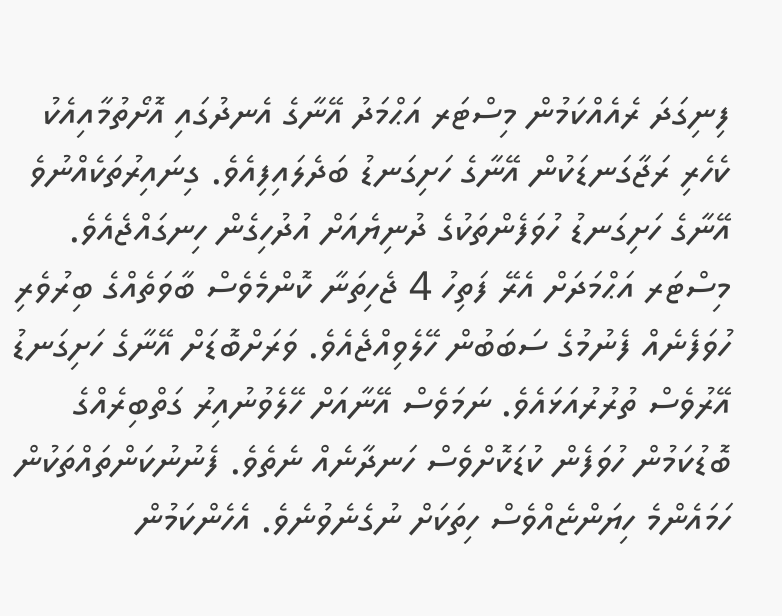ފިނިގަދަ ރެއެއްކަމުން މިސްޓަރ އަޙްމަދު އޭނާގެ އެނދުގައި އޮށޯތުމާއިއެކު ކެހެރި ރަޖާގަނޑަކުން އޭނާގެ ހަށިގަނޑު ބަދެލައިފިއެވެ. ގިނައިރުތަކެއްނުވެ އޭނާގެ ހަށިގަނޑު ހުވަފެންތަކުގެ ދުނިޔެއަށް އުދުހިގެން ހިނގައްޖެއެވެ.
މިސްޓަރ އަޙްމަދަށް އެރޭ ފަތިހު 4 ޖެހިތަނާ ކޮންމެވެސް ބާވަތެއްގެ ބިރުވެރި ހުވަފެނެއް ފެނުމުގެ ސަބަބުން ހޭލެވިއްޖެއެވެ. ވަރަށްބޮޑަށް އޭނާގެ ހަށިގަނޑު އޭރުވެސް ތުރުރުއަޅައެވެ. ނަމަވެސް އޭނާއަށް ހޭލެވުނުއިރު ގަތްބިރެއްގެ ބޮޑުކަމުން ހުވަފެން ކުޑަކޮށްވެސް ހަނދާނެއް ނެތެވެ. ފެނުނުކަންތައްތަކުން ހަމައެންމެ ހިޔަންޏެއްވެސް ހިތަކަށް ނުގެނެވުނެވެ. އެހެންކަމުން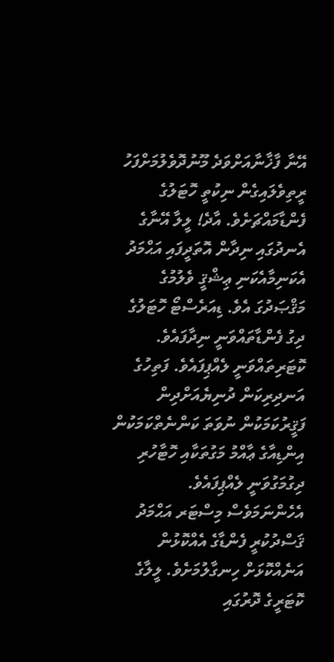އޭނާ ފާޚާނާއަށްވަދެ މޫނުދޮވެލުމަށްފަހު ރީތިވެލައިގެން ނިކުތީ ހޮޓަލުގެ ފެންޑާމައްޗަށެވެ. އާދެ! ލީލާ އޭނާގެ އެނދުގައި ނިދާން އޮތަދީފައި އަޙްމަދު އެކަނިމާއެކަނި ޢިޝްޤީ ވެލުމުގެ މަޤްޞަދުގަ އެވެ. ޑިއަރެސްޓޯ ހޮޓަލުގެ ދިގު ފެންޑާތައްވަނީ ނިދާފައެވެ. ކޮޓަރިތައްވަނީ ލެއްޕިފައެވެ. ފަތިހުގެ އަނދިރިކަން ދުނިޔެއަށްދިން ފަޤީރުކަމަކުން ނުވަތަ ކަންނެތްކަމަކުން އިންޑިއާގެ ޢާއްމު މަގުތަކާއި ހޮޓާހުރި ދިގުމަގުވަނީ ލެއްޕިފައެވެ. އެހެންނަމަވެސް މިސްޓަރ އަޙްމަދު ޤަސްދުކުރީ ފެންޑާގެ އެއްކޮޅުން އަނެއްކޮޅަށް ހިނގާލުމަށެވެ. ލީލާގެ ކޮޓަރީގެ ދޮރުގައި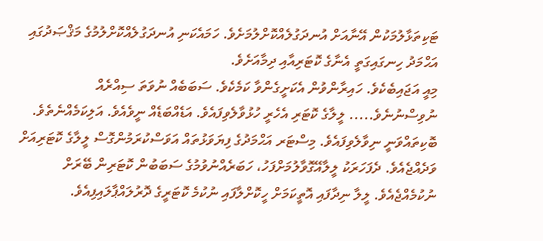ޓަކިތަޅާލުމަކުން އޭނާއަށް އުނދަގުލެއްކޮށްލުމަށެވެ. ހަމައެކަނި އުނދަގުލެއްކޮށްލުމުގެ މަޤްޞަދުގައި އަޙްމަދު ހިނގައިގަތީ އެނާގެ ކޮޓަރިއާއި ދިމާއަށެވެ.
މިއީ އަޖައިބެކެވެ. ހައިރާންވުން އެކަށީގެންވާ ކަމެކެވެ. ސަބަބެއް ނުވަތަ ސިއްރެއް ނުވިސްނުނެވެ..... ލީލާގެ ކޮޓަރި އެހެރީ ހުޅުވާލެވިފައެވެ. އަޑެއްބަޑެއް ނީވެއެވެ. އަލިކަމެއްނެތެވެ. ބޮކިތައްވަނީ ނިވާލެވިފައެވެ. މިސްޓަރ އަޙްމަދުގެ ފިޔަވަޅުތައް އަވަސްކުރަމުންގޮސް ލީލާގެ ކޮޓަރިއަށް ވަދެއްޖެއެވެ. ދެފަހަރަކު ލީލާއޭގޮވާލުމަށްފަހު، ހަބަރެއްނުވުމުގެ ސަބަބުން ކޮޓަރިން ބޭރަށް ނުކުމެއްޖެއެވެ. ލީލާ ނިދާފައި އޮތީކަމަށް ހީކޮށްލާފައި ނުކުމެ ކޮޓަރީގެ ދޮރުލައްޕާލައިފިއެވެ.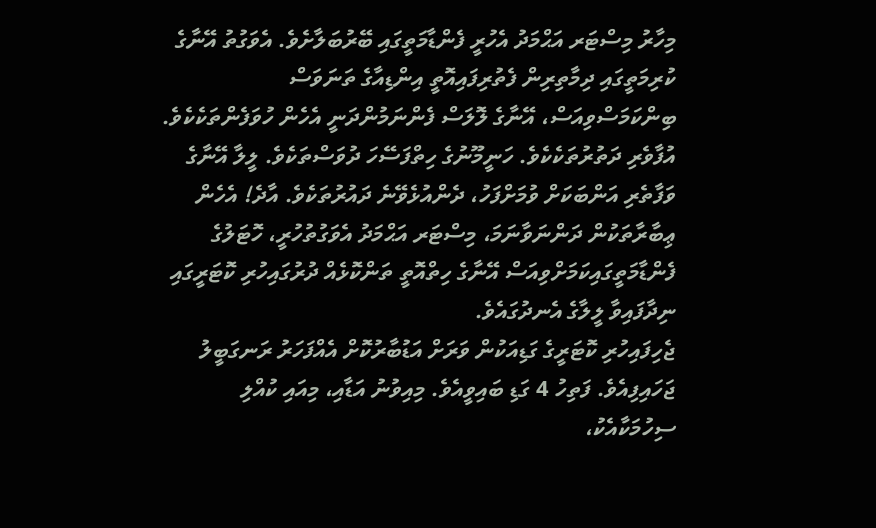މިހާރު މިސްޓަރ އަޙްމަދު އެހުރީ ފެންޑާމަތީގައި ބޭރުބަލާށެވެ. އެވަގުތު އޭނާގެ ކުރިމަތީގައި ދިމާތިރިން ފެތުރިފައިއޮތީ އިންޑިއާގެ ތަނަވަސް ބިންކަމަސްވިއަސް، އޭނާގެ ލޮލަސް ފެންނަމުންދަނީ އެހެން ހުވަފެންތަކެކެވެ. އުފާވެރި ދަތުރުތަކެކެވެ. ހަނީމޫނުގެ ހިތްފަސޭހަ ދުވަސްތަކެވެ. ލީލާ އޭނާގެ ވަފާތެރި އަންބަކަށް ވުމަށްފަހު، ދެންއުޅެވޭނެ ދައުރުތަކެވެ. އާދެ! އެހެން ޢިބާރާތަކުން ދަންނަވާނަމަ، މިސްޓަރ އަޙްމަދު އެވަގުތުހުރީ، ހޮޓަލުގެ ފެންޑާމަތީގައިކަމަށްވިއަސް އޭނާގެ ހިތްއޮތީ ތަންކޮޅެއް ދުރުގައިހުރި ކޮޓަރީގައި ނިދާފައިވާ ލީލާގެ އެނދުގައެވެ.
ޖެހިފައިހުރި ކޮޓަރީގެ ގަޑިއަކުން ވަރަށް އަޑުބާރުކޮށް އެއްފަހަރު ރަނގަބީލު ޖަހައިފިއެވެ. ފަތިހު 4 ގަޑި ބައިވީއެވެ. މިއިވުނު އަޑާއި، މިއައި ކުއްލި ސިހުމަކާއެކު،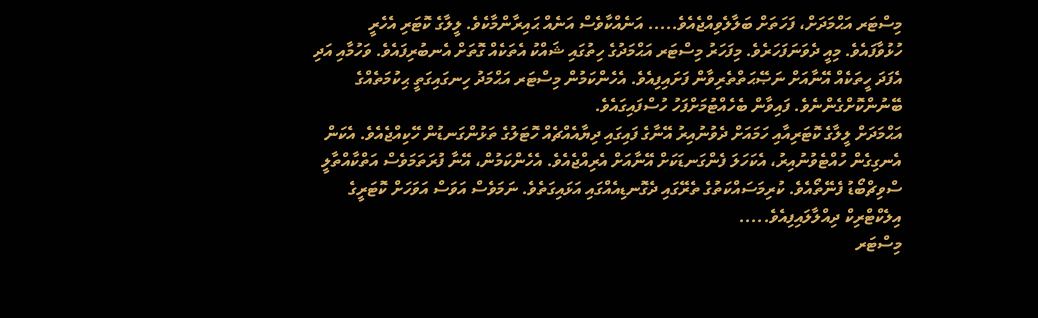މިސްޓަރ އަޙްމަދަށް، ފަހަތަށް ބަލާލެވިއްޖެއެވެ..... އަނެއްކާވެސް އަނެއް ޙައިރާންމާކެވެ. ލީލާގެ ކޮޓަރި އެހެރީ ހުޅުވާފައެވެ. މިއީ ދެވަނަފަހަރެވެ. މިފަހަރު މިސްޓަރ އަޙްމަދުގެ ހިތުގައި ޝައްކު އެތަކެއް ގޮތަށް އެނބުރިފައެވެ. ވަހުމާއި އަދި އެފަދަ ހީތަކެއް އޭނާއަށް ނަޞޭޙަތްތެރިވާން ފަށައިފިއެވެ. އެހެންކަމުން މިސްޓަރ އަޙްމަދު ހިނގައިގަތީ ޙިކުމަތެއްގެ ބޭނުންކޮށްގެންނެވެ. ފައިވާން ބެހެއްޓުމަށްފަހު ހުސްފައިގައެވެ.
އަޙްމަދަށް ލީލާގެ ކޮޓަރިއާއި ހަމައަށް ދެވުނުއިރު އޭނާގެ ފައިގައި ދިޔާއެއްޗެއް ހޮޓަލުގެ ތަޅުންގަނޑުން ހޭކިއްޖެއެވެ. އެކަން އެނގިގެން ހުއްޓެވުނުއިރު، އެކަހަލަ ފެންގަނޑަކަށް އޭނާއަށް އެރިއްޖެއެވެ. އެހެންކަމުން، އޭނާ ފުރަތަމަވެސް އަތްކާއްތާލީ ސްވިޗްބޯޑު ފެނޭތޯއެވެ. ކުރިމަސައްކަތުގެ ތެރޭގައި ދެގޮނޑިއެއްގައި އަޅައިގަތެވެ. ނަމަވެސް އަވަސް އަވަހަށް ކޮޓަރީގެ އިލެކްޓްރިކް ދިއްލާލައިފިއެވެ.....
މިސްޓަރ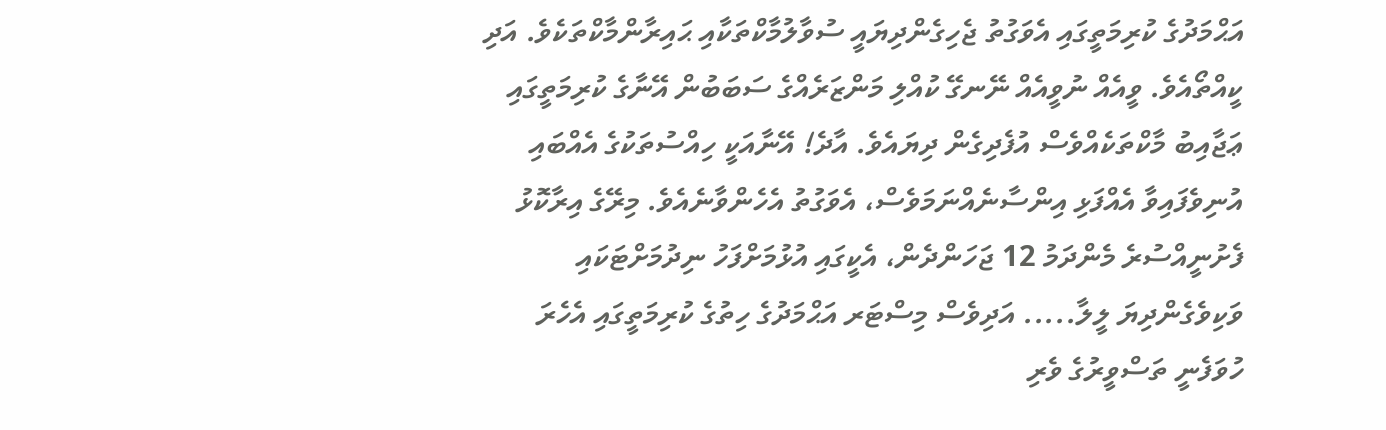އަޙްމަދުގެ ކުރިމަތީގައި އެވަގުތު ޖެހިގެންދިޔައީ ސުވާލުމާކްތަކާއި ޙައިރާންމާކްތަކެވެ. އަދި ކީއްތޯއެވެ. ވީއެއް ނުވީއެއް ނޭނގޭ ކުއްލި މަންޒަރެއްގެ ސަބަބުން އޭނާގެ ކުރިމަތީގައި ޢަޖާއިބު މާކްތަކެއްވެސް އުފެދިގެން ދިޔައެވެ. އާދެ! އޭނާއަކީ ހިއްސުތަކުގެ އެއްބައި އުނިވެފައިވާ އެއްފަޅި އިންސާނެއްނަމަވެސް، އެވަގުތު އެހެންވާނެއެވެ. މިރޭގެ އިރާކޮޅު ފެށުނީއްސުރެ މެންދަމު 12 ޖަހަންދެން، އެކީގައި އުޅުމަށްފަހު ނިދުމަށްޓަކައި ވަކިވެގެންދިޔަ ލީލާ..... އަދިވެސް މިސްޓަރ އަޙްމަދުގެ ހިތުގެ ކުރިމަތީގައި އެހެރަ ހުވަފެނީ ތަސްވީރުގެ ވެރި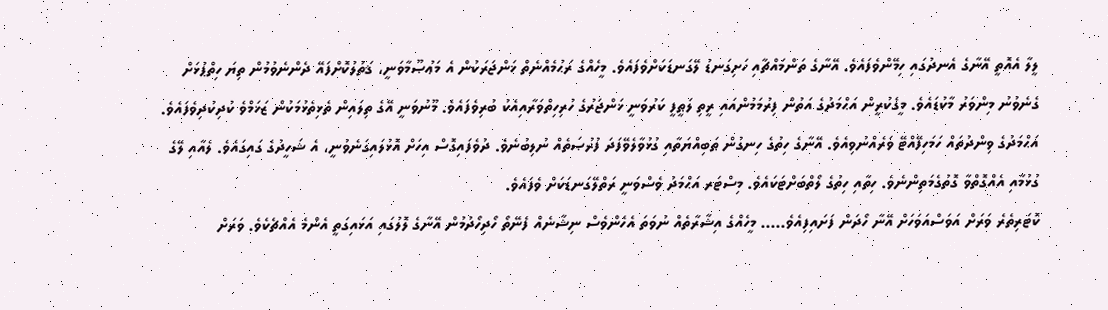ލީލާ އެއޮތީ އޭނާގެ އެނދުގައި ހިމޭންވެފައެވެ. އޭނާގެ ތަންމައްޗާއި ހަށިގަނޑު ލޭގަނޑަކަށްވެފައެވެ. މީހެއްގެ ރަޙުމެއްނެތް ޚަންޖަރަކުން އެ މަޢުޞޫމާވަނީ، ޤަތުލުކޮށްފައޭ ދެންނެވުމުން ތިޔަ ހިތްޕުޅަށް ގެނެވުނު މިންވަރު މާކުޑައެވެ. މީގެކުރީން އަޙްމަދުގެ އަތުން ފިރުމަމުންއައި ރީތި ލަޠީފީ ކަރުވަނީ ޚަންޖަރުގެ ހުރިހިތްވަރާއިއެކު ބުރިވެފައެވެ. މޫނުވަނީ އޭގެ ތިލައިން ތެޅިތެޅުމަކުން ޒަޚަމްވެ ކުދިކުދިވެފައެވެ.
އަޙްމަދުގެ ވިންދުތައް ހަމަހިފޭއްޓޭ ވަރެއްނުވިއެވެ. އޭނާގެ ހިތުގެ ހިނގުން ޠަބިއްޔަތާއި ގުޅުވާލެވޭފަދަ ފުރުޞަތެއް ނުލިބުނެވެ. ދުވެފައިގޮސް އިހަށް އޮޅުލައިގަނެވުނީ، އެ ޝަހީދުގެ ގައިގައެވެ. ލެއާއި ލޭގެ ގުޅުމާއި އެއްގޮތްވާ ގޮތުގެމަތިންނެވެ. ހިތާއި ހިތުގެ ލޯތްބަށްޓަކައެވެ. މިސްޓަރ އަޙްމަދު ވެސްވަނީ ރަތްލޭގަނޑަކަށް ވެފައެވެ.
ކޮޓަރިތެރެ ވަރަށް އަވަސްއަވަހަށް އޭނާ ހޯދަން ފަށައިފިއެވެ..... މީހެއްގެ އިޝާރާތެއް ނުވަތަ އެހެންވެސް ނިޝާނެއް ފެނޭތޯ ހޯދިހޯދުމުން އޭނާގެ ލޮލުގައި އަޅައިގަތީ އެންމެ އެއްޗެކެވެ. ވަރަށް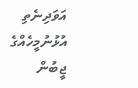އަވަދިނެތި އުޅުނުމީހެއްގެ ޖީބުން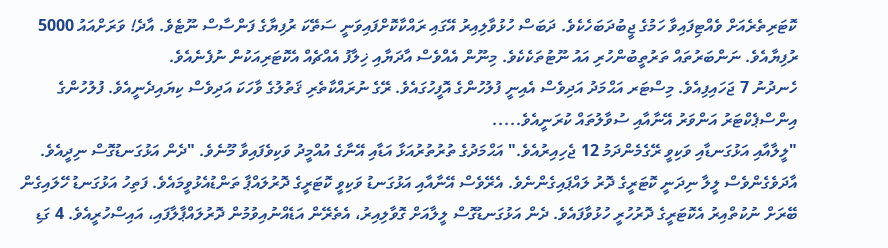ކޮޓަރިތެރެއަށް ވެއްޓިފައިވާ ހަމުގެ ޖީބުދަބަހެކެވެ. ދަބަސް ހުޅުވާލިއިރު އޭގައި ރައްކާކޮށްފައިވަނީ ސަތޭކަ ރުފިޔާގެ ފަންސާސް ނޫޓެވެ. އާދެ! ވަރަށްއައު 5000 ރުފިޔާއެވެ. ނަންބަރުތައް ތަރުތީބުންހުރި އައު ނޫޓުތަކެކެވެ. މިނޫން އެއްވެސް އާދަޔާއި ޚިލާފު އެއްޗެއް އެކޮޓަރިއަކުން ނުފެނެއެވެ.
ހެނދުނު 7 ޖަހައިފިއެވެ. މިސްޓަރ އަޙްމަދު އަދިވެސް އެއިނީ ފުލުހުންގެ އޮފީހުގައެވެ. ރޭގެ ނުރައްކާތެރި ޤަތުލުގެ ވާހަކަ އަދިވެސް ކިޔައިދެނީއެވެ. ފުލުހުންގެ އިންސްޕެކްޓަރު އަންވަރު އޭނާއާއި ސުވާލުތައް ކުރަނީއެވެ.....
"ލީލާއާއި އަޅުގަނޑާއި ވަކިވީ ރޭގެމެންދަމު 12 ޖެހިއިރުއެވެ." އަޙްމަދުގެ ތުރުތުރުއަޅާ އަޑާއި އޭނާގެ އުއްމީދު ވަކިވެފައިވާ މޫނެވެ. "ދެން އަޅުގަނޑުގޮސް ނިދީއެވެ. އާދަވެގެންވެސް ލީލާ ނިދަނީ ކޮޓަރީގެ ދޮރު ލައްޕައިގެންނެވެ. އެރޭވެސް އޭނާއާއި އަޅުގަނޑު ވަކިވީ ކޮޓަރީގެ ދޮރުލައްޕާ ތަންޑުއެޅުވީމައެވެ. ފަތިހު އަޅުގަނޑު ހޭލައިގެން ބޭރަށް ނުކުތްއިރު އެކޮޓަރީގެ ދޮރުހުރީ ހުޅުވާފައެވެ. ދެން އަޅުގަނޑުގޮސް ލީލާއަށް ގޮވާލިއިރު، އެތެރޭން އަޑެއްނުއިވުމުން ދޮރުލައްޕާލާފައި، އައިސްހުރީއެވެ. 4 ގަޑި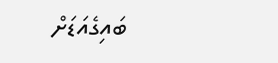ބައިގެއަޑަށް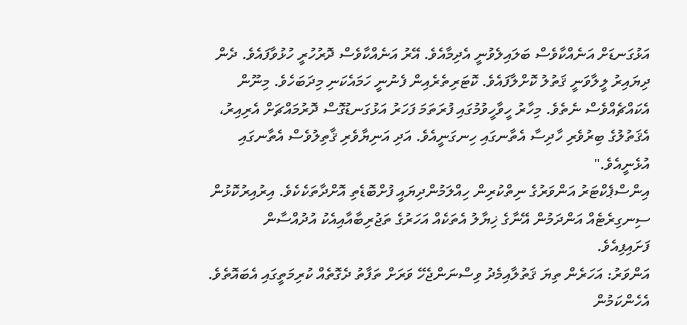އަޅުގަނޑަށް އަނެއްކާވެސް ބަލައިލެވުނީ އެދިމާއެވެ. އޭރު އަނެއްކާވެސް ދޮރުހުރީ ހުޅުވާފައެވެ. ދެން ދިޔައިރު ލީލާވަނީ ޤަތުލު ކޮށްލާފައެވެ. ކޮޓަރިތެރެއިން ފެނުނީ ހަމައެކަނި މިދަބަހެވެ. މިނޫން އެކައްޗެއްވެސް ނެތެވެ. މިހާރު ހީވާހީވުމުގައި ފުރަތަމަ ފަހަރު އަޅުގަނޑުގޮސް ދޮރުމައްޗަށް އެރިއިރު، އެޤަތުލުގެ ބިރުވެރި ހާދިސާ އެތާނގައި ހިނގަނީއެވެ. އަދި އަނިޔާވެރި ޤާތިލުވެސް އެތާނގައި އުޅެނީއެވެ."
އިންސްޕެކްޓަރު އަންވަރުގެ ނިތްކުރިން ހިއްލަމުންދިޔައީ ފުށްބޮޑެތި އޮށްދާތަކެކެވެ. އިރުއިރުކޮޅުން ސިނގިރެޓެއް އަންދަމުން އޭނާގެ ޚިޔާލު އެތަކެއް އަހަރުގެ ތަޖުރިބާއާއިއެކު އުދުއްސާން    ފަށައިފިއެވެ.
އަންވަރު: އަހަރެން ތިޔަ ޤަތުލާއިމެދު ވިސްނަންޖެހޭ ވަރަށް ތަފާތު ދެގޮތެއް ކުރިމަތީގައި އެބައޮތެވެ. އެހެންކަމުން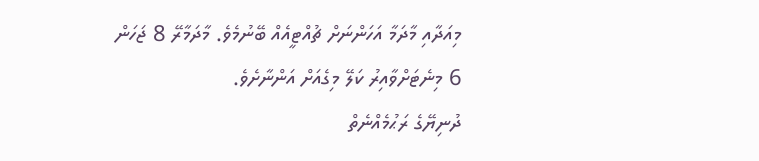މިއަދާއި މާދަމާ އަހަންނަށް ޗުއްޓީއެއް ބޭނުމެވެ. މާދަމާރޭ 8 ޖަހަން 6 މިނެޓަށްވާއިރު ކަލޭ މިގެއަށް އަންނާށެވެ.
ދުނިޔޭގެ ރަޙުމެއްނެތް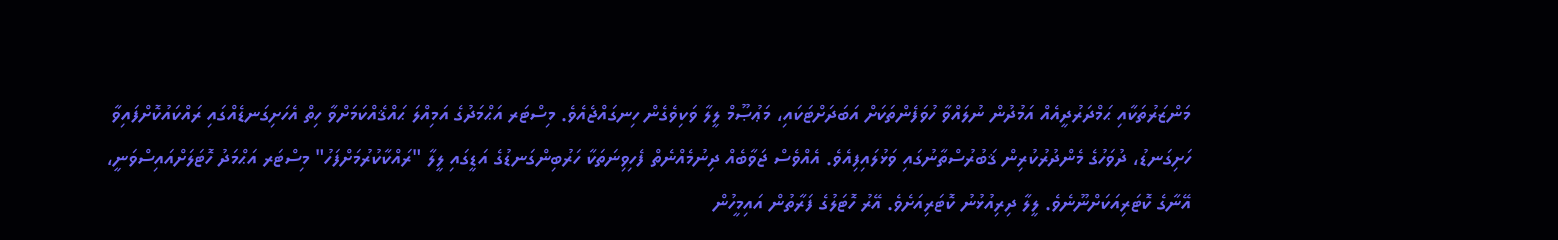މަންޒަރުތަކާއި ޙަމްދަރުދީއެއް އަމުދުން ނުލައްވާ ހުވަފެންތަކަށް އަބަދަށްޓަކައި، މަޢުޞޫމް ލީލާ ވަކިވެގެން ހިނގައްޖެއެވެ. މިސްޓަރ އަޙްމަދުގެ އަމިއްލަ ޙައްޤެއްކަމަށްވާ ހިތް އެހަށިގަނޑެއްގައި ރައްކައުކޮށްފައިވާ ހަށިގަނޑު، ދުވަހުގެ މެންދުރުކުރިން ޤަބުރުސްތާނުގައި ވަޅުލައިފިއެވެ. އެއްވެސް ޖަވާބެއް ދިނުމެއްނެތް ފެހިވިނަތަކާ ހަރުބިންގަނޑުގެ އަޑީގައި ލީލާ "ރައްކާކުރުމަށްފަހު" މިސްޓަރ އަޙްމަދު ހޮޓަލަށްއައިސްވަނީ، އޭނާގެ ކޮޓަރިއަކަށްނޫނެވެ. ލީލާ ދިރިއުޅުނު ކޮޓަރިއަށެވެ. އޭރު ހޮޓަލުގެ ފަރާތުން އައިމީހުން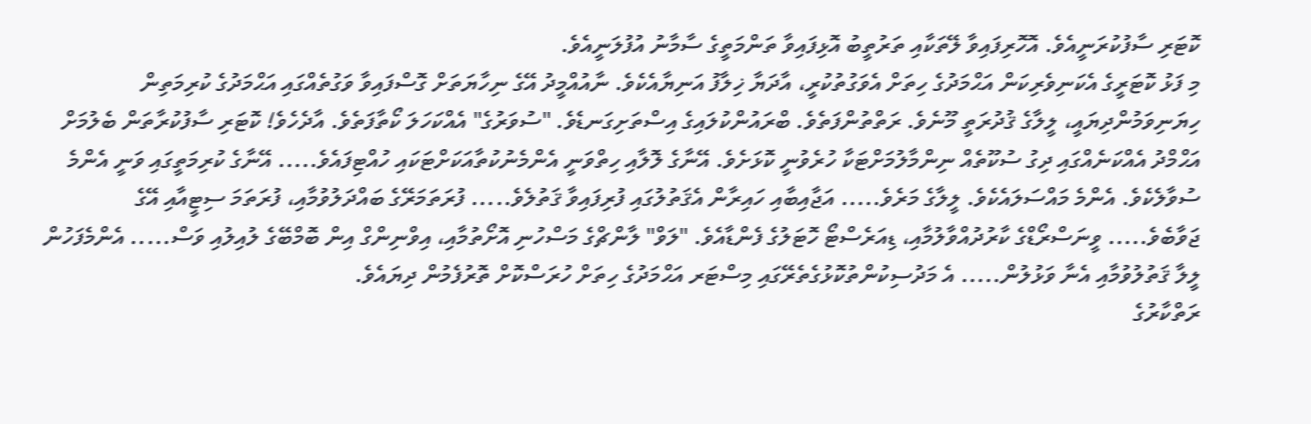ކޮޓަރި ސާފުކުރަނީއެވެ. އޮހޮރިފައިވާ ލޭތަކާއި ތަރުތީބު އޮޅިފައިވާ ތަންމަތީގެ ސާމާނު އުފުލަނީއެވެ.
މި ފަޅު ކޮޓަރީގެ އެކަނިވެރިކަން އަޙްމަދުގެ ހިތަށް އެވަގުތުކުރީ، އާދަޔާ ޚިލާފު އަނިޔާއެކެވެ. ނާއުއްމީދު އޭގެ ނިހާޔަތަށް ގޮސްފައިވާ ވަގުތެއްގައި އަޙްމަދުގެ ކުރިމަތިން ހިޔަނިވަމުންދިޔައީ، ލީލާގެ ޤުދުރަތީ މޫނެވެ. ރަތްތުންފަތެވެ. ބްރައުންކުލައިގެ އިސްތަށިގަނޑެވެ. "ސުވަރުގެ" އެއްކަހަލަ ކޯތާފަތެވެ. އާދެހެވެ! ކޮޓަރި ސާފުކުރާތަން ބެލުމަށް އަޙްމްދު އެއްކަނެއްގައި ދިގު ސުކޫތެއް ނިންމާލުމަށްޓަކާ ހުރެވުނީ ކޮޅަށެވެ. އޭނާގެ ލޮލާއި ހިތްވަނީ އެންމެނުކުތާއަކަށްޓަކައި ހުއްޓިފައެވެ..... އޭނާގެ ކުރިމަތީގައި ވަނީ އެންމެ ސުވާލެކެވެ. އެންމެ މައްސަލައެކެވެ. ލީލާގެ މަރެވެ..... އަޖާއިބާއި ހައިރާން އެޤަތުލުގައި ފުރިފައިވާ ޤަތުލެވެ..... ފުރަތަމަރޭގެ ބައްދަލުވުމާއި، ފުރަތަމަ ސިޓީއާއި އޭގެ ޖަވާބެވެ..... ވީނަސްރޯޑްގެ ކާރުދުއްވާލުމާއި، ޑިއަރެސްޓޯ ހޮޓަލުގެ ފެންޑާއެވެ. "ލަވް" ލާންޗްގެ މަސްހުނި އޮށޯތުމާއި، އިވްނިންގް އިން ބޮމްބޭގެ ލުއިލުއި ވަސް..... އެންމެފަހުން ލީލާ ޤަތުލުވުމާއި އެނާ ވަޅުލުން..... އެ މަދުސިކުންތުކޮޅުގެތެރޭގައި މިސްޓަރ އަޙްމަދުގެ ހިތަށް ހުރަސްކޮށް ތޮރުފެމުން ދިޔައެވެ.
ރަތްކާރުގެ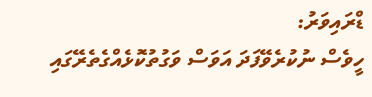ޑްރައިވަރު:
ހީވެސް ނުކުރެވޭފަދަ އަވަސް ވަގުތުކޮޅެއްގެތެރޭގައި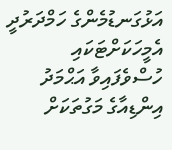އަޅުގަނޑުމެންގެ ހަމްދަރުދީ އެމީހަކަށްޓަކައި ހުސްވެފައިވާ އަޙްމަދު އިންޑިއާގެ މަގުތަކަށް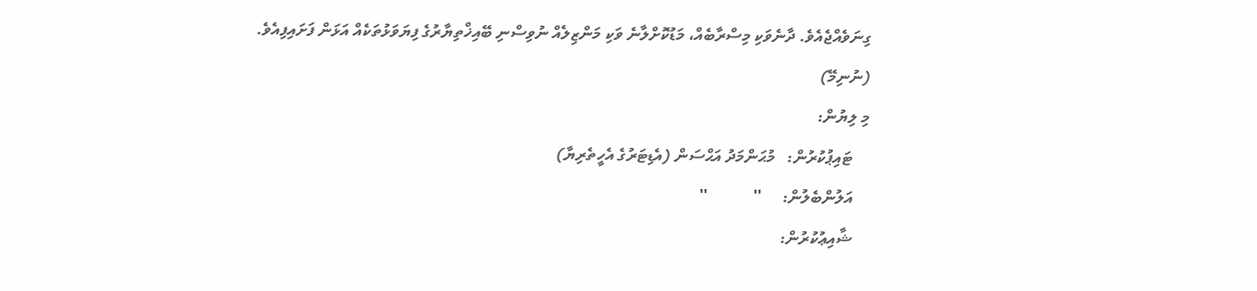ގިނަވެއްޖެއެވެ. ދާނެވަކި މިސްރާބެއް، މަޑުކޮށްލާނެ ވަކި މަންޒިލެއް ނުވިސްނި ބޭއިޚްތިޔާރުގެ ފިޔަވަޅުތަކެއް އަޅަން ފަށައިފިއެވެ.
(ނުނިމޭ)
މި ލިޔުން:
    ޓައިޕުކުރުން:   މުޙަންމަދު އަޙްސަން (އެޑިޓަރުގެ އެހީތެރިޔާ)
    އަލުންބެލުން:     ''           ''
    ޝާއިޢުކުރުން: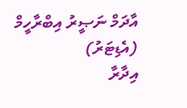އާދަމް ނަޞީރު އިބްރާހީމް (އެޑިޓަރު)
އިދާރާ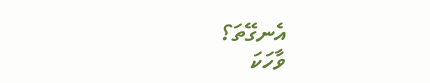އެނގޭތަ؟
ވާހަކަ